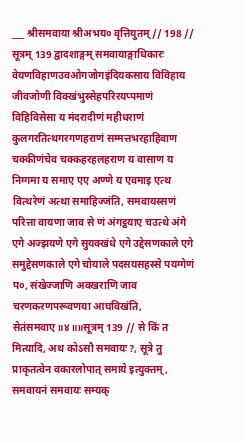___ श्रीसमवाया श्रीअभय० वृत्तियुतम् // 198 // सूत्रम् 139 द्वादशाङ्गम् समवायाङ्गाधिकारः वेयणविहाणउवओगजोगइंदियकसाय विविहाय जीवजोणी विक्खंभुस्सेहपरिरयप्पमाणं विहिविसेसा य मंदरादीणं महीधराणं कुलगरतित्थगरगणहराणं सम्मत्तभरहाहिवाण चक्कीणंचेव चक्कहरहलहराण य वासाण य निग्गमा य समाए एए अण्णे य एवमाइ एत्थ वित्थरेणं अत्था समाहिज्जंति, समवायस्सणं परित्ता वायणा जाव से णं अंगट्ठयाए चउत्थे अंगे एगे अज्झयणे एगे सुयक्खंधे एगे उद्देसणकाले एगे समुद्देसणकाले एगे चोयाले पदसयसहस्से पयग्गेणं प०, संखेज्जाणि अक्खराणि जाव चरणकरणपरूवणया आघविखंति, सेतंसमवाए॥४॥॥सूत्रम् 139 // से किं त मित्यादि, अथ कोऽसौ समवायः?, सूत्रे तु प्राकृतत्वेन वकारलोपात् समाये इत्युक्तम्, समवायनं समवायः सम्यक्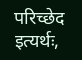परिच्छेद इत्यर्थः,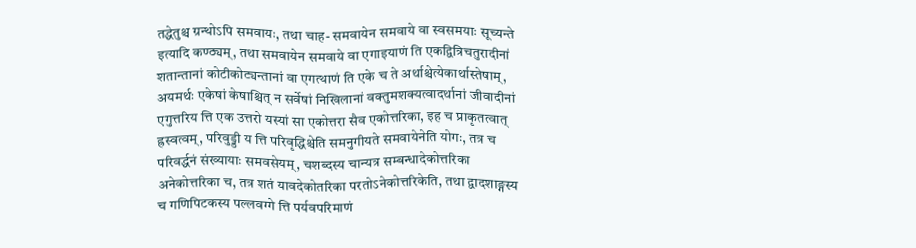तद्धेतुश्च ग्रन्थोऽपि समवायः, तथा चाह- समवायेन समवाये वा स्वसमयाः सूच्यन्ते इत्यादि कण्ठ्यम्, तथा समवायेन समवाये वा एगाइयाणं ति एकद्वित्रिचतुरादीनां शतान्तानां कोटीकोट्यन्तानां वा एगत्थाणं ति एके च ते अर्थाश्चेत्येकार्थास्तेषाम्, अयमर्थः एकेषां केषाश्चित् न सर्वेषां निखिलानां वक्तुमशक्यत्वादर्थानां जीवादीनां एगुत्तरिय त्ति एक उत्तरो यस्यां सा एकोत्तरा सैव एकोत्तरिका, इह च प्राकृतत्वात् ह्रस्वत्वम्, परिवुड्डी य त्ति परिवृद्धिश्चेति समनुगीयते समवायेनेति योगः, तत्र च परिवर्द्धनं संख्यायाः समवसेयम्, चशब्दस्य चान्यत्र सम्बन्धादेकोत्तरिका अनेकोत्तरिका च, तत्र शतं यावदेकोतरिका परतोऽनेकोत्तरिकेति, तथा द्वादशाङ्गस्य च गणिपिटकस्य पल्लवग्गे त्ति पर्यवपरिमाणं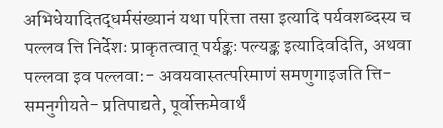अभिधेयादितद्धर्मसंख्यानं यथा परित्ता तसा इत्यादि पर्यवशब्दस्य च पल्लव त्ति निर्देशः प्राकृतत्वात् पर्यङ्कः पल्यङ्क इत्यादिवदिति, अथवा पल्लवा इव पल्लवा:- अवयवास्तत्परिमाणं समणुगाइजति त्ति-समनुगीयते- प्रतिपाद्यते, पूर्वोक्तमेवार्थं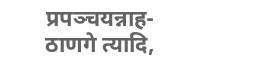प्रपञ्चयन्नाह- ठाणगे त्यादि,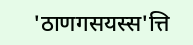'ठाणगसयस्स'त्ति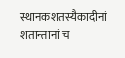स्थानकशतस्यैकादीनां शतान्तानां च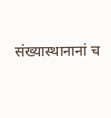संख्यास्थानानां च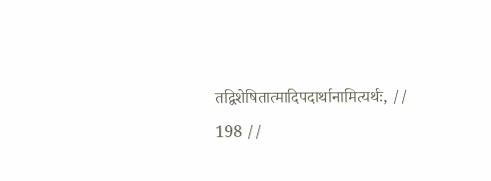तद्विशेषितात्मादिपदार्थानामित्यर्थः, // 198 //